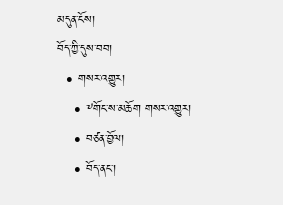མདུན་ངོས།
བོད་ཀྱི་དུས་བབ།
  • གསར་འགྱུར།
    • ༸གོང་ས་མཆོག གསར་འགྱུར།
    • བཙན་བྱོལ།
    • བོད་ནང་།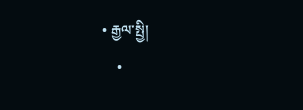• རྒྱལ་སྤྱི།
    •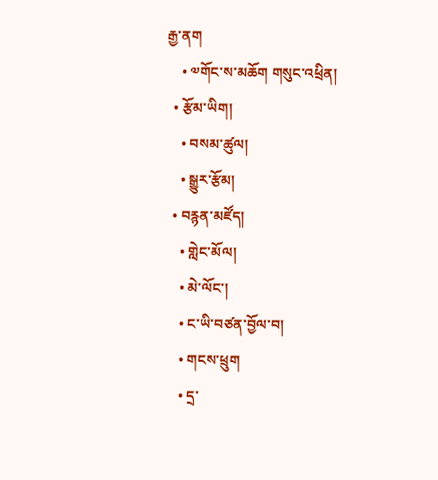རྒྱ་ནག
    • ༧གོང་ས་མཆོག གསུང་འཕྲིན།
  • རྩོམ་ཡིག།
    • བསམ་ཚུལ།
    • སྒྱུར་རྩོམ།
  • བརྙན་མཛོད།
    • གླེང་མོལ།
    • མེ་ལོང་།
    • ང་ཡི་བཙན་བྱོལ་བ།
    • གངས་ཕྲུག
    • དྲ་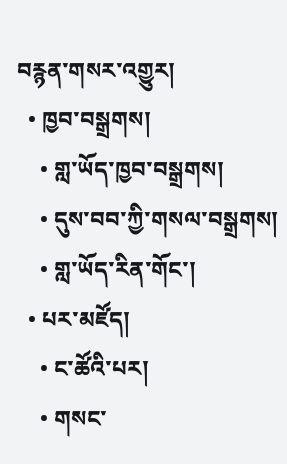བརྙན་གསར་འགྱུར།
  • ཁྱབ་བསྒྲགས།
    • གླ་ཡོད་ཁྱབ་བསྒྲགས།
    • དུས་བབ་ཀྱི་གསལ་བསྒྲགས།
    • གླ་ཡོད་རིན་གོང་།
  • པར་མཛོད།
    • ང་ཚོའི་པར།
    • གསང་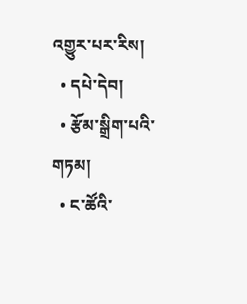འགྱུར་པར་རིས།
  • དཔེ་དེབ།
  • རྩོམ་སྒྲིག་པའི་གཏམ།
  • ང་ཚོའི་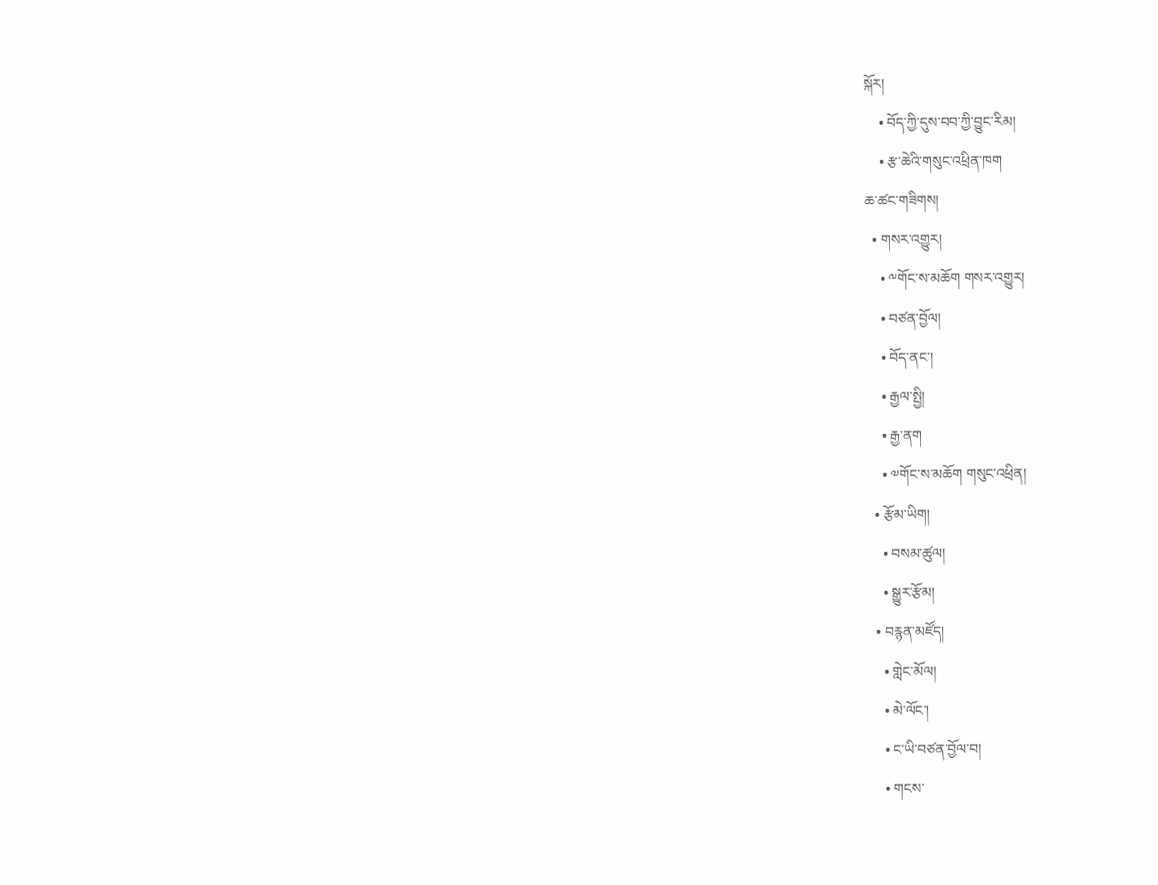སྐོར།
    • བོད་ཀྱི་དུས་བབ་ཀྱི་བྱུང་རིམ།
    • རྩ་ཆེའི་གསུང་འཕྲིན་ཁག
ཆ་ཚང་གཟིགས།
  • གསར་འགྱུར།
    • ༸གོང་ས་མཆོག གསར་འགྱུར།
    • བཙན་བྱོལ།
    • བོད་ནང་།
    • རྒྱལ་སྤྱི།
    • རྒྱ་ནག
    • ༧གོང་ས་མཆོག གསུང་འཕྲིན།
  • རྩོམ་ཡིག།
    • བསམ་ཚུལ།
    • སྒྱུར་རྩོམ།
  • བརྙན་མཛོད།
    • གླེང་མོལ།
    • མེ་ལོང་།
    • ང་ཡི་བཙན་བྱོལ་བ།
    • གངས་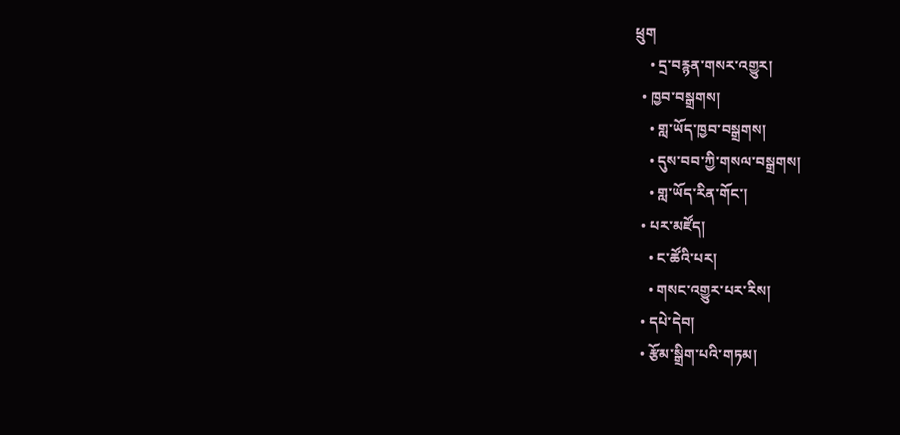ཕྲུག
    • དྲ་བརྙན་གསར་འགྱུར།
  • ཁྱབ་བསྒྲགས།
    • གླ་ཡོད་ཁྱབ་བསྒྲགས།
    • དུས་བབ་ཀྱི་གསལ་བསྒྲགས།
    • གླ་ཡོད་རིན་གོང་།
  • པར་མཛོད།
    • ང་ཚོའི་པར།
    • གསང་འགྱུར་པར་རིས།
  • དཔེ་དེབ།
  • རྩོམ་སྒྲིག་པའི་གཏམ།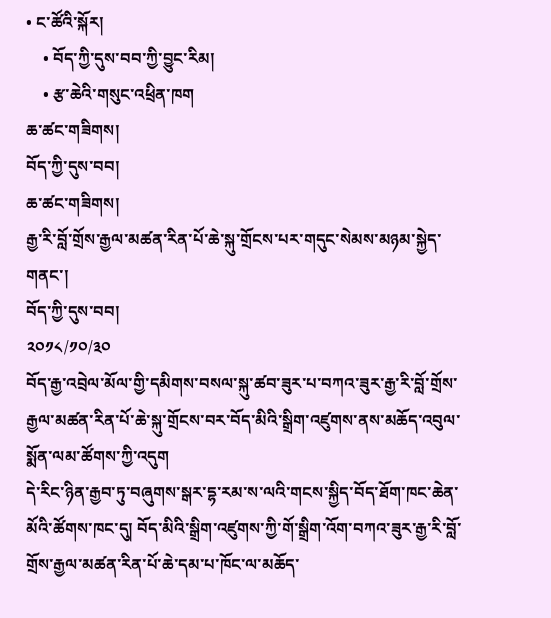• ང་ཚོའི་སྐོར།
    • བོད་ཀྱི་དུས་བབ་ཀྱི་བྱུང་རིམ།
    • རྩ་ཆེའི་གསུང་འཕྲིན་ཁག
ཆ་ཚང་གཟིགས།
བོད་ཀྱི་དུས་བབ།
ཆ་ཚང་གཟིགས།
རྒྱ་རི་བློ་གྲོས་རྒྱལ་མཚན་རིན་པོ་ཆེ་སྐུ་གྲོངས་པར་གདུང་སེམས་མཉམ་སྐྱེད་གནང་།
བོད་ཀྱི་དུས་བབ།
༢༠༡༨/༡༠/༣༠
བོད་རྒྱ་འབྲེལ་མོལ་གྱི་དམིགས་བསལ་སྐུ་ཚབ་ཟུར་པ་བཀའ་ཟུར་རྒྱ་རི་བློ་གྲོས་རྒྱལ་མཚན་རིན་པོ་ཆེ་སྐུ་གྲོངས་བར་བོད་མིའི་སྒྲིག་འཛུགས་ནས་མཆོད་འབུལ་སྨོན་ལམ་ཚོགས་ཀྱི་འདུག
དེ་རིང་ཉིན་རྒྱབ་ཏུ་བཞུགས་སྒར་དྷ་རམ་ས་ལའི་གངས་སྐྱིད་བོད་ཐོག་ཁང་ཆེན་མོའི་ཚོགས་ཁང་དུ། བོད་མིའི་སྒྲིག་འཛུགས་ཀྱི་གོ་སྒྲིག་འོག་བཀའ་ཟུར་རྒྱ་རི་བློ་གྲོས་རྒྱལ་མཚན་རིན་པོ་ཆེ་དམ་པ་ཁོང་ལ་མཆོད་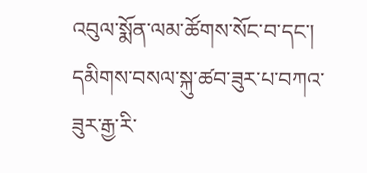འབུལ་སྨོན་ལམ་ཚོགས་སོང་བ་དང་། དམིགས་བསལ་སྐུ་ཚབ་ཟུར་པ་བཀའ་ཟུར་རྒྱ་རི་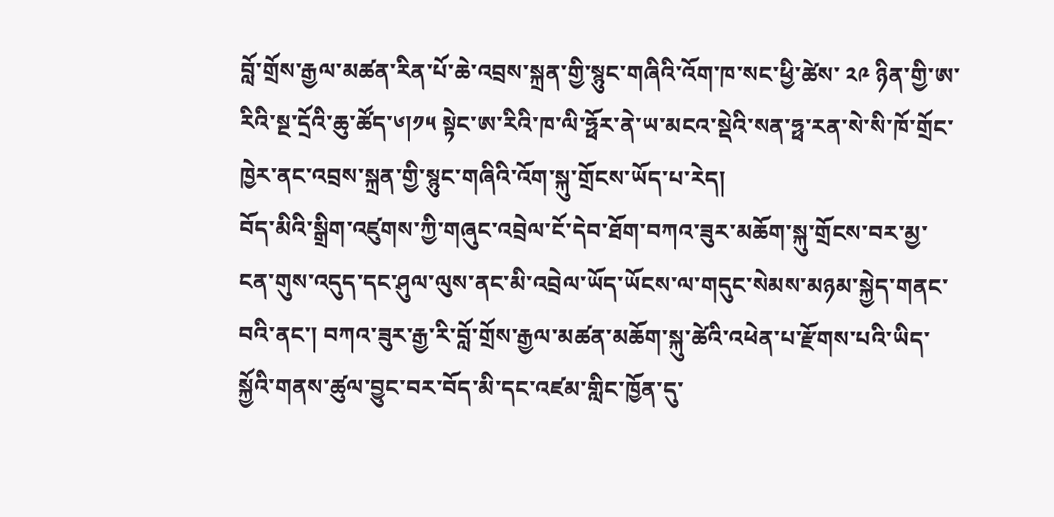བློ་གྲོས་རྒྱལ་མཚན་རིན་པོ་ཆེ་འབྲས་སྐྲན་གྱི་སྙུང་གཞིའི་འོག་ཁ་སང་ཕྱི་ཚེས་ ༢༩ ཉིན་གྱི་ཨ་རིའི་སྔ་དྲོའི་ཆུ་ཚོད་༦།༡༥ སྟེང་ཨ་རིའི་ཁ་ལི་ཧྥོར་ནེ་ཡ་མངའ་སྡེའི་སན་ཧྥ་རན་སེ་སི་ཁོ་གྲོང་ཁྱེར་ནང་འབྲས་སྐྲན་གྱི་སྙུང་གཞིའི་འོག་སྐུ་གྲོངས་ཡོད་པ་རེད།
བོད་མིའི་སྒྲིག་འཛུགས་ཀྱི་གཞུང་འབྲེལ་ངོ་དེབ་ཐོག་བཀའ་ཟུར་མཆོག་སྐུ་གྲོངས་བར་མྱ་ངན་གུས་འདུད་དང་ཤུལ་ལུས་ནང་མི་འབྲེལ་ཡོད་ཡོངས་ལ་གདུང་སེམས་མཉམ་སྐྱེད་གནང་བའི་ནང་། བཀའ་ཟུར་རྒྱ་རི་བློ་གྲོས་རྒྱལ་མཚན་མཆོག་སྐུ་ཚེའི་འཕེན་པ་རྫོགས་པའི་ཡིད་སྐྱོའི་གནས་ཚུལ་བྱུང་བར་བོད་མི་དང་འཛམ་གླིང་ཁྱོན་དུ་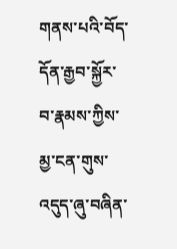གནས་པའི་བོད་དོན་རྒྱབ་སྐྱོར་བ་རྣམས་ཀྱིས་མྱ་ངན་གུས་འདུད་ཞུ་བཞིན་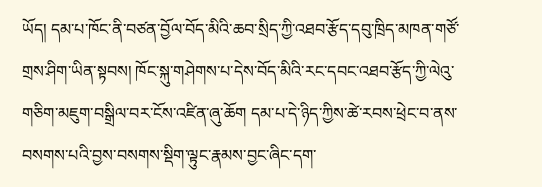ཡོད། དམ་པ་ཁོང་ནི་བཙན་བྱོལ་བོད་མིའི་ཆབ་སྲིད་ཀྱི་འཐབ་རྩོད་དབུ་ཁྲིད་མཁན་གཙོ་གྲས་ཤིག་ཡིན་སྟབས། ཁོང་སྐུ་གཤེགས་པ་དེས་བོད་མིའི་རང་དབང་འཐབ་རྩོད་ཀྱི་ལེའུ་གཅིག་མཇུག་བསྒྲིལ་བར་ངོས་འཛིན་ཞུ་ཆོག དམ་པ་དེ་ཉིད་ཀྱིས་ཚེ་རབས་ཕྲེང་བ་ནས་བསགས་པའི་བྱས་བསགས་སྡིག་ལྟུང་རྣམས་བྱང་ཞིང་དག་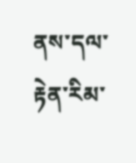ནས་དལ་རྟེན་རིམ་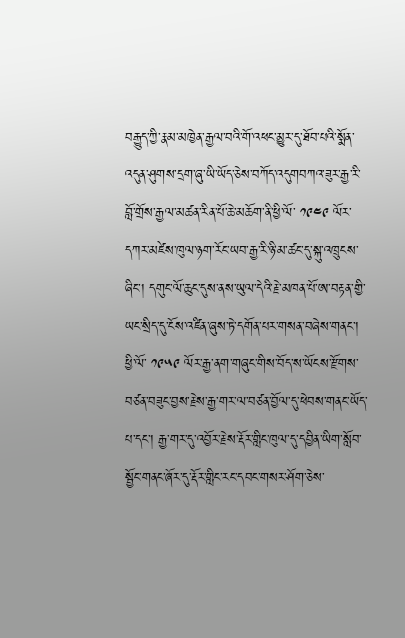བརྒྱུད་ཀྱི་རྣམ་མཁྱེན་རྒྱལ་བའི་གོ་འཕང་མྱུར་དུ་ཐོབ་པའི་སྨོན་འདུན་ཤུགས་དྲག་ཞུ་ཡི་ཡོད་ཅེས་བཀོད་འདུགབཀའ་ཟུར་རྒྱ་རི་བློ་གྲོས་རྒྱལ་མཚན་རིན་པོ་ཆེ་མཆོག་ནི་ཕྱི་ལོ་ ༡༩༤༩ ལོར་དཀར་མཛེས་ཁུལ་ཉག་རོང་ཡབ་རྒྱ་རི་ཉི་མ་ཚང་དུ་སྐུ་འཁྲུངས་ཞིང་། དགུང་ལོ་ཆུང་དུས་ནས་ཡུལ་དེའི་རྗེ་མཁན་པོ་ཨ་བརྟན་གྱི་ཡང་སྲིད་དུ་ངོས་འཛིན་ཞུས་ཏེ་དགོན་པར་གསན་བཞེས་གནང་། ཕྱི་ལོ་ ༡༩༥༩ ལོར་རྒྱ་ནག་གཞུང་གིས་བོད་ས་ཡོངས་རྫོགས་བཙན་བཟུང་བྱས་རྗེས་རྒྱ་གར་ལ་བཙན་བྱོལ་དུ་ཕེབས་གནང་ཡོད་པ་དང་། རྒྱ་གར་དུ་འབྱོར་རྗེས་རྡོར་གླིང་ཁུལ་དུ་དབྱིན་ཡིག་སློབ་སྦྱོང་གནང་ཞོར་དུ་རྡོར་གླིང་རང་དབང་གསར་ཤོག་ཅེས་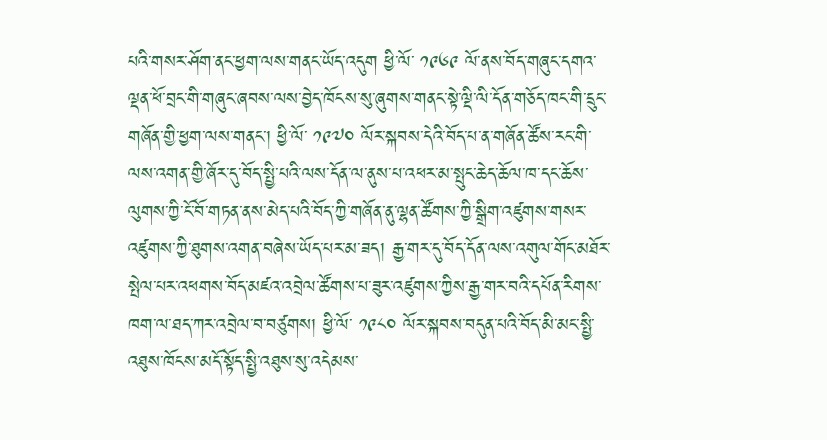པའི་གསར་ཤོག་ནང་ཕྱག་ལས་གནང་ཡོད་འདུག ཕྱི་ལོ་ ༡༩༦༩ ལོ་ནས་བོད་གཞུང་དགའ་ལྡན་ཕོ་བྲང་གི་གཞུང་ཞབས་ལས་བྱེད་ཁོངས་སུ་ཞུགས་གནང་སྟེ་ལྡི་ལི་དོན་གཅོད་ཁང་གི་དྲུང་གཞོན་གྱི་ཕྱག་ལས་གནང་། ཕྱི་ལོ་ ༡༩༧༠ ལོར་སྐབས་དེའི་བོད་པ་ན་གཞོན་ཚོས་རང་གི་ལས་འགན་གྱི་ཞོར་དུ་བོད་སྤྱི་པའི་ལས་དོན་ལ་ནུས་པ་འཕར་མ་སྤུང་ཆེད་ཆོལ་ཁ་དང་ཆོས་ལུགས་ཀྱི་ངོ་བོ་གཏན་ནས་མེད་པའི་བོད་ཀྱི་གཞོན་ནུ་ལྷན་ཚོགས་ཀྱི་སྒྲིག་འཛུགས་གསར་འཛུགས་ཀྱི་ཐུགས་འགན་བཞེས་ཡོད་པར་མ་ཟད། རྒྱ་གར་དུ་བོད་དོན་ལས་འགུལ་གོང་མཐོར་སྤེལ་པར་འཕགས་བོད་མཛའ་འབྲེལ་ཚོགས་པ་ཟུར་འཛུགས་ཀྱིས་རྒྱ་གར་བའི་དཔོན་རིགས་ཁག་ལ་ཐད་ཀར་འབྲེལ་བ་བཙུགས། ཕྱི་ལོ་ ༡༩༨༠ ལོར་སྐབས་བདུན་པའི་བོད་མི་མང་སྤྱི་འཐུས་ཁོངས་མདོ་སྟོད་སྤྱི་འཐུས་སུ་འདེམས་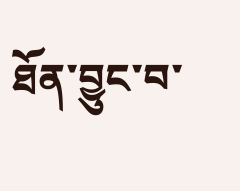ཐོན་བྱུང་བ་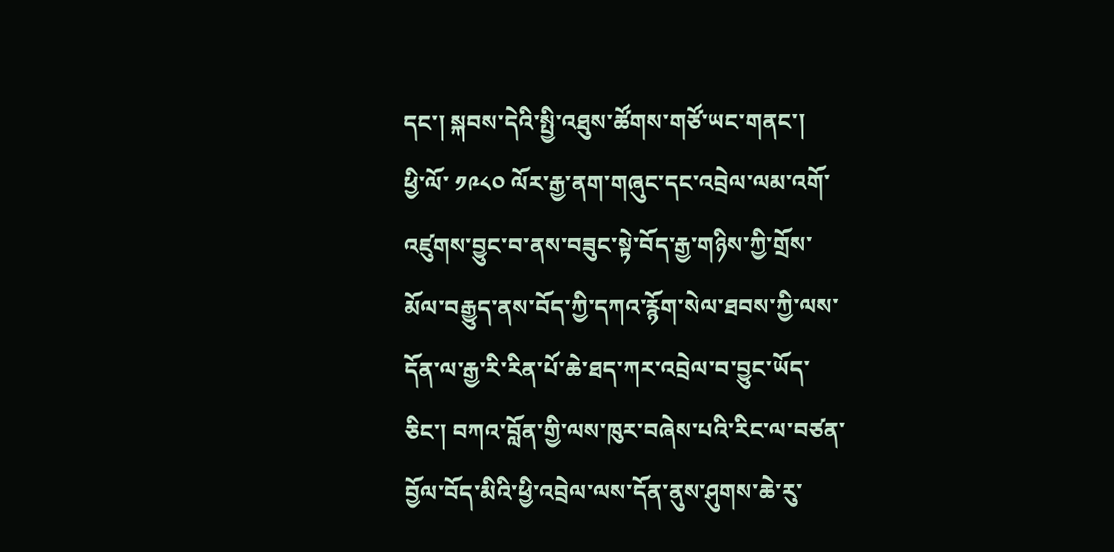དང་། སྐབས་དེའི་སྤྱི་འཐུས་ཚོགས་གཙོ་ཡང་གནང་།
ཕྱི་ལོ་ ༡༩༨༠ ལོར་རྒྱ་ནག་གཞུང་དང་འབྲེལ་ལམ་འགོ་འཛུགས་བྱུང་བ་ནས་བཟུང་སྟེ་བོད་རྒྱ་གཉིས་ཀྱི་གྲོས་མོལ་བརྒྱུད་ནས་བོད་ཀྱི་དཀའ་རྙོག་སེལ་ཐབས་ཀྱི་ལས་དོན་ལ་རྒྱ་རི་རིན་པོ་ཆེ་ཐད་ཀར་འབྲེལ་བ་བྱུང་ཡོད་ཅིང་། བཀའ་བློན་གྱི་ལས་ཁུར་བཞེས་པའི་རིང་ལ་བཙན་བྱོལ་བོད་མིའི་ཕྱི་འབྲེལ་ལས་དོན་ནུས་ཤུགས་ཆེ་རུ་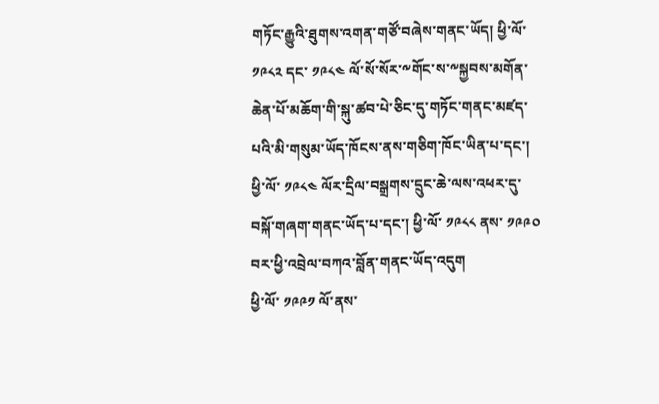གཏོང་རྒྱུའི་ཐུགས་འགན་གཙོ་བཞེས་གནང་ཡོད། ཕྱི་ལོ་ ༡༩༨༢ དང་ ༡༩༨༤ ལོ་སོ་སོར་༸གོང་ས་༸སྐྱབས་མགོན་ཆེན་པོ་མཆོག་གི་སྐུ་ཚབ་པེ་ཅིང་དུ་གཏོང་གནང་མཛད་པའི་མི་གསུམ་ཡོད་ཁོངས་ནས་གཅིག་ཁོང་ཡིན་པ་དང་། ཕྱི་ལོ་ ༡༩༨༤ ལོར་དྲིལ་བསྒྲགས་དྲུང་ཆེ་ལས་འཕར་དུ་བསྐོ་གཞག་གནང་ཡོད་པ་དང་། ཕྱི་ལོ་ ༡༩༨༨ ནས་ ༡༩༩༠ བར་ཕྱི་འབྲེལ་བཀའ་བློན་གནང་ཡོད་འདུག
ཕྱི་ལོ་ ༡༩༩༡ ལོ་ནས་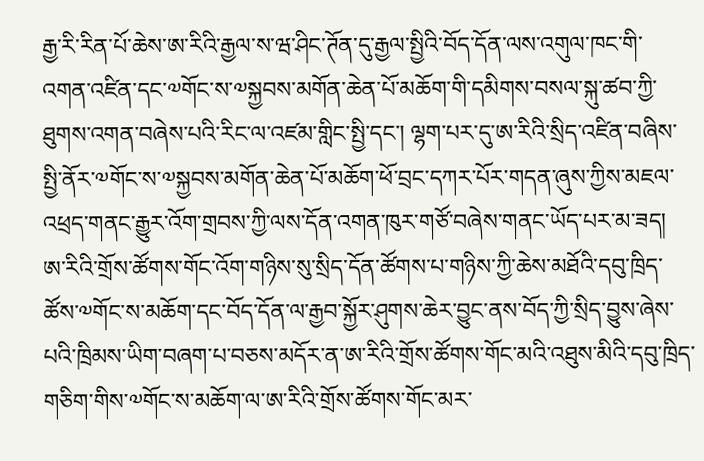རྒྱ་རི་རིན་པོ་ཆེས་ཨ་རིའི་རྒྱལ་ས་ཝ་ཤིང་ཊོན་དུ་རྒྱལ་སྤྱིའི་བོད་དོན་ལས་འགུལ་ཁང་གི་འགན་འཛིན་དང་༧གོང་ས་༧སྐྱབས་མགོན་ཆེན་པོ་མཆོག་གི་དམིགས་བསལ་སྐུ་ཚབ་ཀྱི་ཐུགས་འགན་བཞེས་པའི་རིང་ལ་འཛམ་གླིང་སྤྱི་དང་། ལྷག་པར་དུ་ཨ་རིའི་སྲིད་འཛིན་བཞིས་སྤྱི་ནོར་༧གོང་ས་༧སྐྱབས་མགོན་ཆེན་པོ་མཆོག་ཕོ་བྲང་དཀར་པོར་གདན་ཞུས་ཀྱིས་མཇལ་འཕྲད་གནང་རྒྱུར་འོག་གྲབས་ཀྱི་ལས་དོན་འགན་ཁུར་གཙོ་བཞེས་གནང་ཡོད་པར་མ་ཟད། ཨ་རིའི་གྲོས་ཚོགས་གོང་འོག་གཉིས་སུ་སྲིད་དོན་ཚོགས་པ་གཉིས་ཀྱི་ཆེས་མཐོའི་དབུ་ཁྲིད་ཚོས་༧གོང་ས་མཆོག་དང་བོད་དོན་ལ་རྒྱབ་སྐྱོར་ཤུགས་ཆེར་བྱུང་ནས་བོད་ཀྱི་སྲིད་བྱུས་ཞེས་པའི་ཁྲིམས་ཡིག་བཞག་པ་བཅས་མདོར་ན་ཨ་རིའི་གྲོས་ཚོགས་གོང་མའི་འཐུས་མིའི་དབུ་ཁྲིད་གཅིག་གིས་༧གོང་ས་མཆོག་ལ་ཨ་རིའི་གྲོས་ཚོགས་གོང་མར་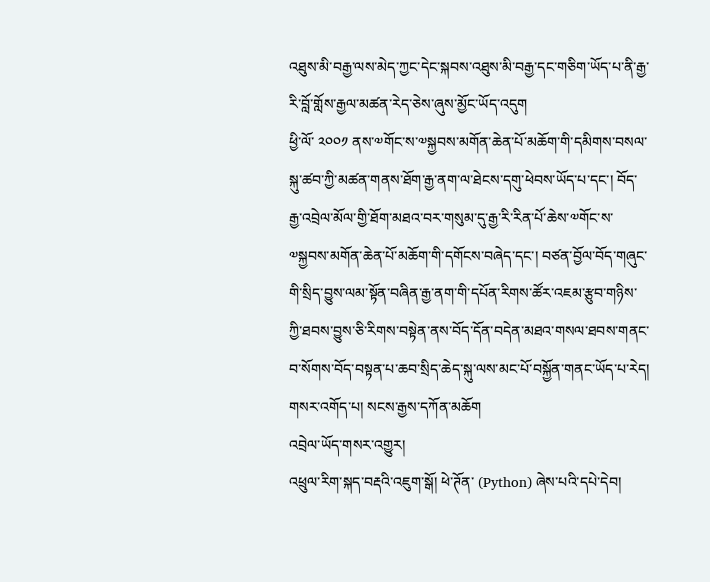འཐུས་མི་བརྒྱ་ལས་མེད་ཀྱང་དེང་སྐབས་འཐུས་མི་བརྒྱ་དང་གཅིག་ཡོད་པ་ནི་རྒྱ་རི་བློ་གློས་རྒྱལ་མཚན་རེད་ཅེས་ཞུས་མྱོང་ཡོད་འདུག
ཕྱི་ལོ་ ༢༠༠༡ ནས་༧གོང་ས་༧སྐྱབས་མགོན་ཆེན་པོ་མཆོག་གི་དམིགས་བསལ་སྐུ་ཚབ་ཀྱི་མཚན་གནས་ཐོག་རྒྱ་ནག་ལ་ཐེངས་དགུ་ཕེབས་ཡོད་པ་དང་། བོད་རྒྱ་འབྲེལ་མོལ་གྱི་ཐོག་མཐའ་བར་གསུམ་དུ་རྒྱ་རི་རིན་པོ་ཆེས་༧གོང་ས་༧སྐྱབས་མགོན་ཆེན་པོ་མཆོག་གི་དགོངས་བཞེད་དང་། བཙན་བྱོལ་བོད་གཞུང་གི་སྲིད་བྱུས་ལམ་སྟོན་བཞིན་རྒྱ་ནག་གི་དཔོན་རིགས་ཚོར་འཇམ་རྩུབ་གཉིས་ཀྱི་ཐབས་བྱུས་ཅི་རིགས་བསྟེན་ནས་བོད་དོན་བདེན་མཐའ་གསལ་ཐབས་གནང་བ་སོགས་བོད་བསྟན་པ་ཆབ་སྲིད་ཆེད་སྐུ་ལས་མང་པོ་བསྐྱོན་གནང་ཡོད་པ་རེད།
གསར་འགོད་པ། སངས་རྒྱས་དཀོན་མཆོག
འབྲེལ་ཡོད་གསར་འགྱུར།
འཕྲུལ་རིག་སྐད་བརྡའི་འཇུག་སྒོ། ཕེ་ཊོན་ (Python) ཞེས་པའི་དཔེ་དེབ།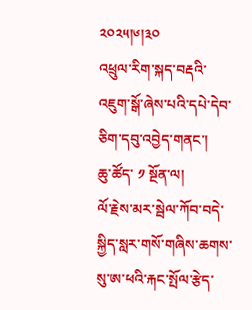༢༠༢༥།༦།༣༠
འཕྲུལ་རིག་སྐད་བརྡའི་འཇུག་སྒོ་ཞེས་པའི་དཔེ་དེབ་ཅིག་དབུ་འབྱེད་གནང་།
ཆུ་ཚོད་ ༡ སྔོན་ལ།
ལོ་རྗེས་མར་སྦེལ་ཀོབ་བདེ་སྐྱིད་སླར་གསོ་གཞིས་ཆགས་སུ་ཨ་ཕའི་རྐང་སྤོལ་རྩེད་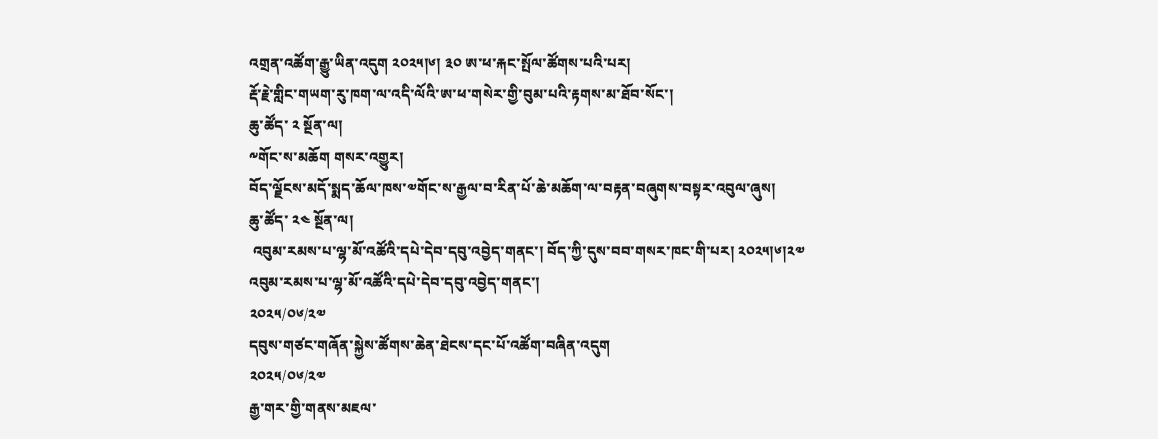འགྲན་འཚོག་རྒྱུ་ཡིན་འདུག ༢༠༢༥།༦། ༣༠ ཨ་ཕ་རྐང་སྤོལ་ཚོགས་པའི་པར།
རྡོ་རྗེ་གླིང་གཡག་རུ་ཁག་ལ་འདི་ལོའི་ཨ་ཕ་གསེར་གྱི་བུམ་པའི་རྟགས་མ་ཐོབ་སོང་།
ཆུ་ཚོད་ ༢ སྔོན་ལ།
༸གོང་ས་མཆོག གསར་འགྱུར།
བོད་ལྗོངས་མདོ་སྨད་ཆོལ་ཁས་༧གོང་ས་རྒྱལ་བ་རིན་པོ་ཆེ་མཆོག་ལ་བརྟན་བཞུགས་བསྟར་འབུལ་ཞུས།
ཆུ་ཚོད་ ༢༤ སྔོན་ལ།
 འབུམ་རམས་པ་ལྷ་མོ་འཚོའི་དཔེ་དེབ་དབུ་འབྱེད་གནང་། བོད་ཀྱི་དུས་བབ་གསར་ཁང་གི་པར། ༢༠༢༥།༦།༢༧
འབུམ་རམས་པ་ལྷ་མོ་འཚོའི་དཔེ་དེབ་དབུ་འབྱེད་གནང་།
༢༠༢༥/༠༦/༢༧
དབུས་གཙང་གཞོན་སྐྱེས་ཚོགས་ཆེན་ཐེངས་དང་པོ་འཚོག་བཞིན་འདུག
༢༠༢༥/༠༦/༢༧
རྒྱ་གར་གྱི་གནས་མཇལ་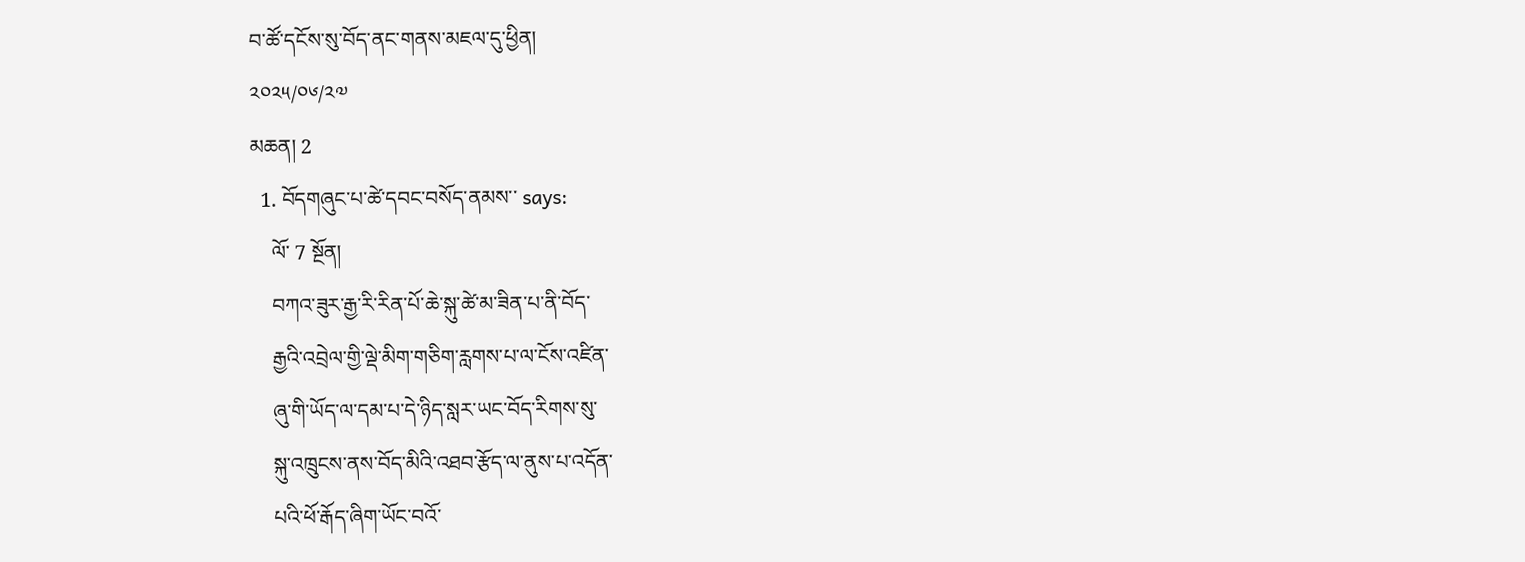བ་ཚོ་དངོས་སུ་བོད་ནང་གནས་མཇལ་དུ་ཕྱིན།
༢༠༢༥/༠༦/༢༧
མཆན། 2
  1. བོདགཞུང་པ་ཚེ་དབང་བསོད་ནམས་་ says:
    ལོ་ 7 སྔོན།
    བཀའ་ཟུར་རྒྱ་རི་རིན་པོ་ཆེ་སྐུ་ཚེ་མ་ཟིན་པ་ནི་བོད་
    རྒྱའི་འབྲེལ་གྱི་ལྡེ་མིག་གཅིག་རླགས་པ་ལ་ངོས་འཛིན་
    ཞུ་གི་ཡོད་ལ་དམ་པ་དེ་ཉིད་སླར་ཡང་བོད་རིགས་སུ་
    སྐུ་འཁྲུངས་ནས་བོད་མིའི་འཐབ་རྩོད་ལ་ནུས་པ་འདོན་
    པའི་ཕོ་རྒོད་ཞིག་ཡོང་བའོ་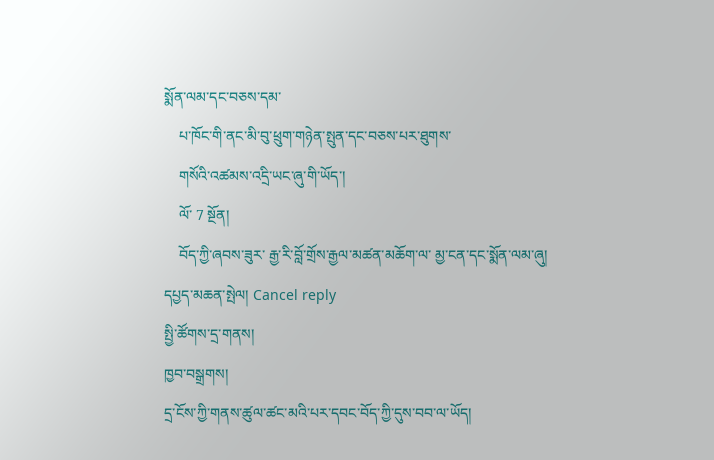སྨོན་ལམ་དང་བཅས་དམ་
    པ་ཁོང་གི་ནང་མི་བུ་ཕྲུག་གཉེན་སྤུན་དང་བཅས་པར་ཐུགས་
    གསོའི་འཚམས་འདྲི་ཡང་ཞུ་གི་ཡོད་།
    ལོ་ 7 སྔོན།
    བོད་ཀྱི་ཞབས་ཟུར་ རྒྱ་རི་བློ་གྲོས་རྒྱལ་མཚན་མཆོག་ལ་ མྱ་ངན་དང་སྨོན་ལམ་ཞུ།
དཔྱད་མཆན་སྤེལ། Cancel reply
སྤྱི་ཚོགས་དྲ་གནས།
ཁྱབ་བསྒྲགས།
དྲ་ངོས་ཀྱི་གནས་ཚུལ་ཚང་མའི་པར་དབང་བོད་ཀྱི་དུས་བབ་ལ་ཡོད།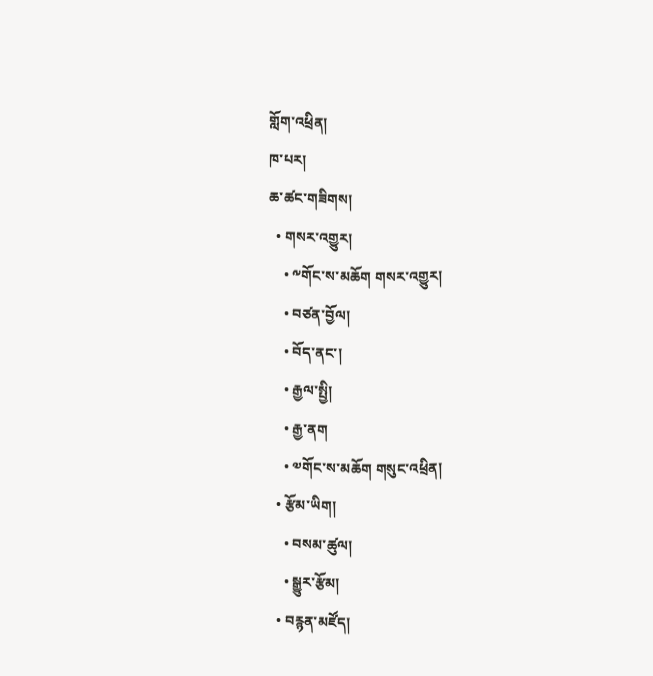གློག་འཕྲིན།
ཁ་པར།
ཆ་ཚང་གཟིགས།
  • གསར་འགྱུར།
    • ༸གོང་ས་མཆོག གསར་འགྱུར།
    • བཙན་བྱོལ།
    • བོད་ནང་།
    • རྒྱལ་སྤྱི།
    • རྒྱ་ནག
    • ༧གོང་ས་མཆོག གསུང་འཕྲིན།
  • རྩོམ་ཡིག།
    • བསམ་ཚུལ།
    • སྒྱུར་རྩོམ།
  • བརྙན་མཛོད།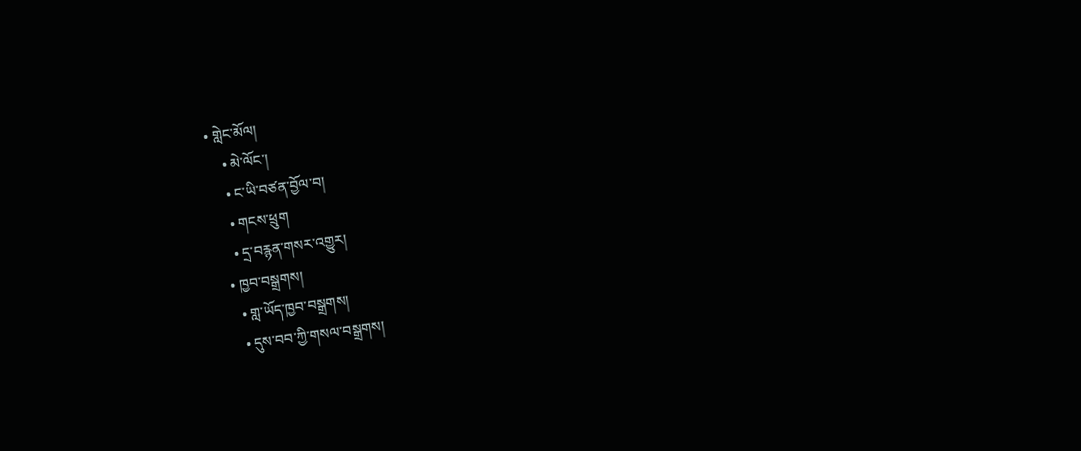• གླེང་མོལ།
    • མེ་ལོང་།
    • ང་ཡི་བཙན་བྱོལ་བ།
    • གངས་ཕྲུག
    • དྲ་བརྙན་གསར་འགྱུར།
  • ཁྱབ་བསྒྲགས།
    • གླ་ཡོད་ཁྱབ་བསྒྲགས།
    • དུས་བབ་ཀྱི་གསལ་བསྒྲགས།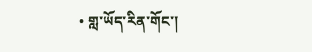• གླ་ཡོད་རིན་གོང་།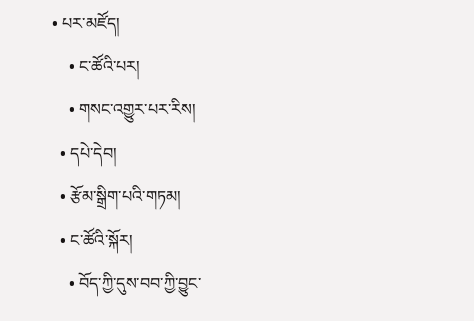• པར་མཛོད།
    • ང་ཚོའི་པར།
    • གསང་འགྱུར་པར་རིས།
  • དཔེ་དེབ།
  • རྩོམ་སྒྲིག་པའི་གཏམ།
  • ང་ཚོའི་སྐོར།
    • བོད་ཀྱི་དུས་བབ་ཀྱི་བྱུང་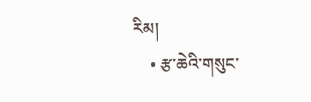རིམ།
    • རྩ་ཆེའི་གསུང་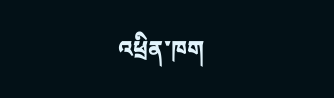འཕྲིན་ཁག